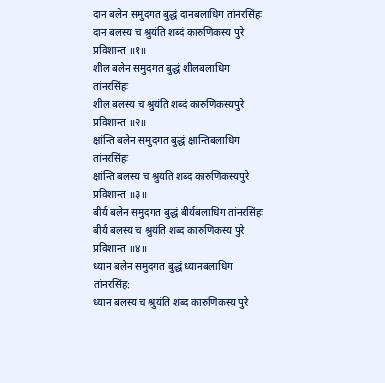दान बलेन समुदगत बुद्धं दानबलाधिग तांनरसिंहः
दान बलस्य च श्रुयंति शब्दं कारुणिकस्य पुरे प्रविशान्त ॥१॥
शील बलेन समुदगत बुद्धं शीलबलाधिग तांनरसिंहः
शील बलस्य च श्रुयंति शब्दं कारुणिकस्यपुरे प्रविशान्त ॥२॥
क्षांन्ति बलेन समुदगत बुद्धं क्षान्तिबलाधिग तांनरसिंहः
क्षांन्ति बलस्य च श्रुयति शब्द कारुणिकस्यपुरे प्रविशान्त ॥३॥
बीर्य बलेन समुदगत बुद्धं बीर्यबलाधिग तांनरसिंहः
बीर्य बलस्य च श्रुयंति शब्द कारुणिकस्य पुरे प्रविशान्त ॥४॥
ध्यान बलेन समुदगत बुद्धं ध्यानबलाधिग तांनरसिंह:
ध्यान बलस्य च श्रुयंति शब्द कारुणिकस्य पुरे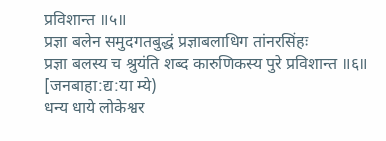प्रविशान्त ॥५॥
प्रज्ञा बलेन समुदगतबुद्धं प्रज्ञाबलाधिग तांनरसिंहः
प्रज्ञा बलस्य च श्रुयंति शब्द कारुणिकस्य पुरे प्रविशान्त ॥६॥
[जनबाहा:द्य:या म्ये)
धन्य धाये लोकेश्वर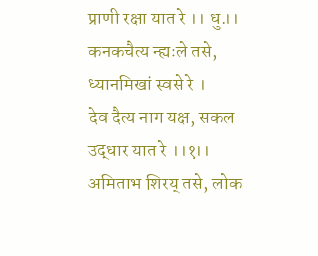प्राणी रक्षा यात रे ।। धु.।।
कनकचैत्य न्ह्यःले तसे, ध्यानमिखां स्वसे रे ।
देव दैत्य नाग यक्ष, सकल उद्धार यात रे ।।१।।
अमिताभ शिरय् तसे, लोक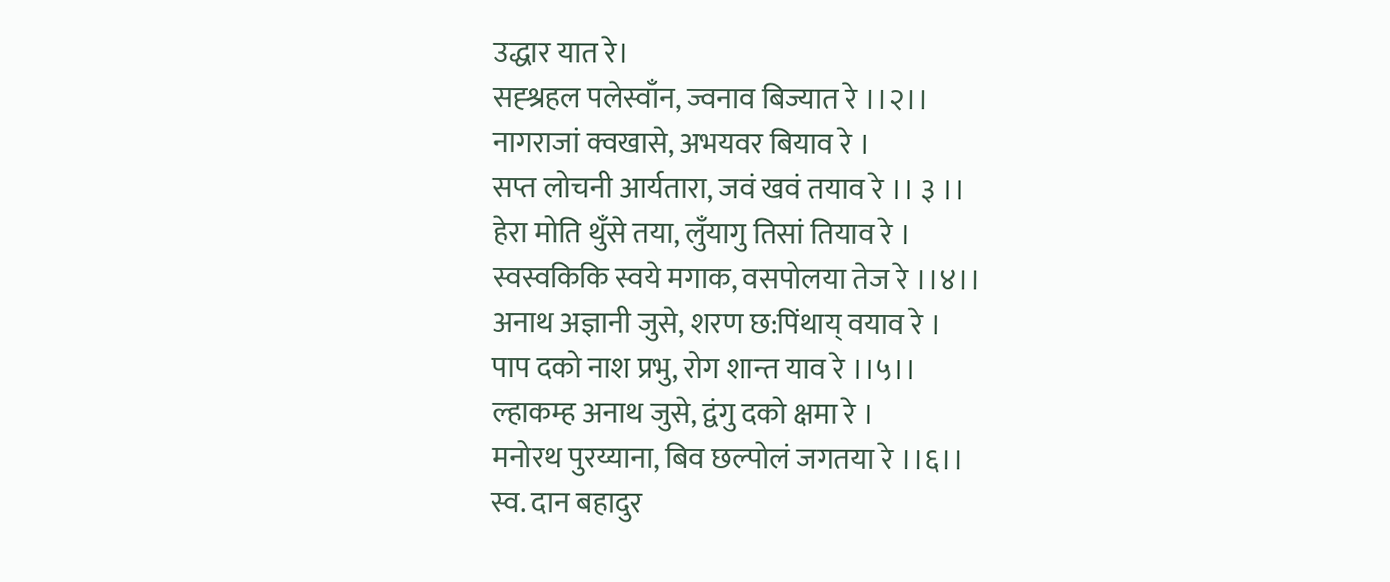उद्धार यात रे।
सह्श्रहल पलेस्वाँन, ज्वनाव बिज्यात रे ।।२।।
नागराजां क्वखासे, अभयवर बियाव रे ।
सप्त लोचनी आर्यतारा, जवं खवं तयाव रे ।। ३ ।।
हेरा मोति थुँसे तया, लुँयागु तिसां तियाव रे ।
स्वस्वकिकि स्वये मगाक, वसपोलया तेज रे ।।४।।
अनाथ अज्ञानी जुसे, शरण छ:पिंथाय् वयाव रे ।
पाप दको नाश प्रभु, रोग शान्त याव रे ।।५।।
ल्हाकम्ह अनाथ जुसे, द्वंगु दको क्षमा रे ।
मनोरथ पुरय्याना, बिव छल्पोलं जगतया रे ।।६।।
स्व. दान बहादुर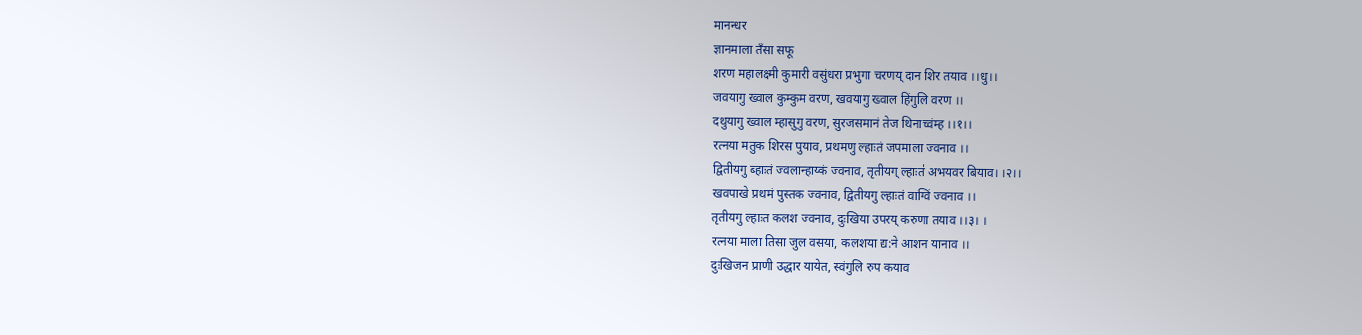मानन्धर
ज्ञानमाला तँसा सफू
शरण महालक्ष्मी कुमारी वसुंधरा प्रभुगा चरणय् दान शिर तयाव ।।धु।।
जवयागु ख्वाल कुम्कुम वरण, खवयागु ख्वाल हिंगुलि वरण ।।
दथुयागु ख्वाल म्हासुगु वरण, सुरजसमानं तेज थिनाच्वंम्ह ।।१।।
रत्नया मतुक शिरस पुयाव, प्रथमणु ल्हाःतं जपमाला ज्वनाव ।।
द्वितीयगु ब्हाःतं ज्वलान्हाय्कं ज्वनाव, तृतीयग् ल्हाःत॑ अभयवर बियाव। ।२।।
खवपाखे प्रथमं पुस्तक ज्वनाव, द्वितीयगु ल्हाःतं वाग्विं ज्वनाव ।।
तृतीयगु ल्हाःत कलश ज्वनाव, दुःखिया उपरय् करुणा तयाव ।।३। ।
रत्नया माला तिसा जुल वसया, कलशया द्य:ने आशन यानाव ।।
दुःखिजन प्राणी उद्धार यायेत, स्वंगुलि रुप कयाव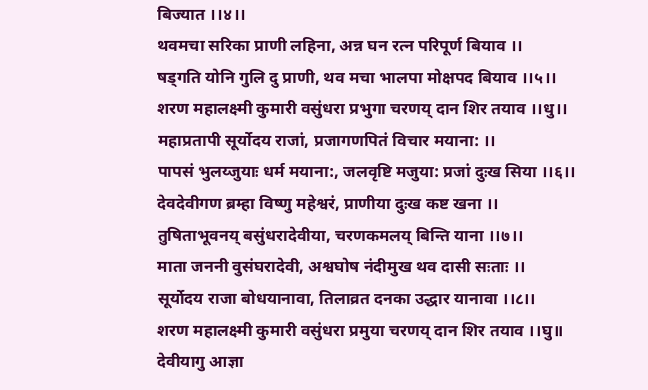बिज्यात ।।४।।
थवमचा सरिका प्राणी लहिना, अन्न घन रत्न परिपूर्ण बियाव ।।
षड्गति योनि गुलि दु प्राणी, थव मचा भालपा मोक्षपद बियाव ।।५।।
शरण महालक्ष्मी कुमारी वसुंधरा प्रभुगा चरणय् दान शिर तयाव ।।धु।।
महाप्रतापी सूर्योदय राजां, प्रजागणपितं विचार मयाना: ।।
पापसं भुलय्जुयाः धर्म मयाना:, जलवृष्टि मजुया: प्रजां दुःख सिया ।।६।।
देवदेवीगण ब्रम्हा विष्णु महेश्वरं, प्राणीया दुःख कष्ट खना ।।
तुषिताभूवनय् बसुंधरादेवीया, चरणकमलय् बिन्ति याना ।।७।।
माता जननी वुसंघरादेवी, अश्वघोष नंदीमुख थव दासी सःताः ।।
सूर्योदय राजा बोधयानावा, तिलाव्रत दनका उद्धार यानावा ।।८।।
शरण महालक्ष्मी कुमारी वसुंधरा प्रमुया चरणय् दान शिर तयाव ।।घु॥
देवीयागु आज्ञा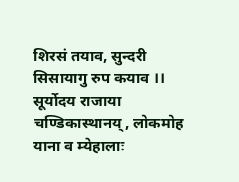शिरसं तयाव, सुन्दरी सिसायागु रुप कयाव ।।
सूर्योदय राजाया चण्डिकास्थानय्, लोकमोह याना व म्येहालाः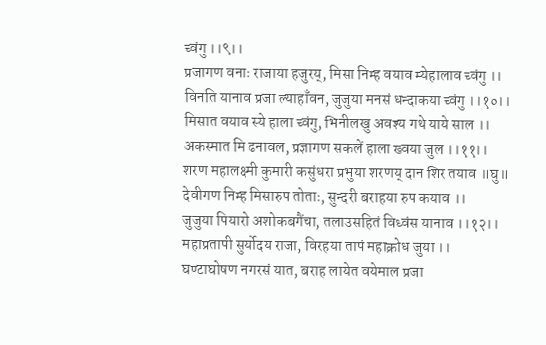च्वंगु ।।९।।
प्रजागण वनाः राजाया हजुरय्, मिसा निम्ह वयाव म्येहालाव च्वंगु ।।
विनति यानाव प्रजा ल्याहाँवन, जुजुया मनसं धन्दाकया च्वंगु ।।१०।।
मिसात वयाव स्ये हाला च्वंगु, भिनीलखु अवश्य गथे याये साल ।।
अकस्मात मि ढनावल, प्रज्ञागण सकलें हाला ख्वया जुल ।।११।।
शरण महालक्ष्मी कुमारी कसुंधरा प्रभुया शरणय् दान शिर तयाव ॥घु॥
देवीगण निम्ह मिसारुप तोताः, सुन्दरी बराहया रुप कयाव ।।
जुजुया पियारो अशोकबगैंचा, तलाउसहितं विध्वंस यानाव ।।१२।।
महाप्रतापी सुर्योदय राजा, विरहया तापं महाक्रोध जुया ।।
घण्टाघोषण नगरसं यात, बराह लायेत वयेमाल प्रजा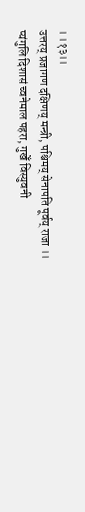। ।१३।।
उत्तरय् प्रजागण दक्षिणय् मन्त्री, पश्चिमय् सेनापति पूर्वय् राजा ।।
प्यंगुलि दिशासं च्वनेमाल पहरा, गुखेँ विस्युवनी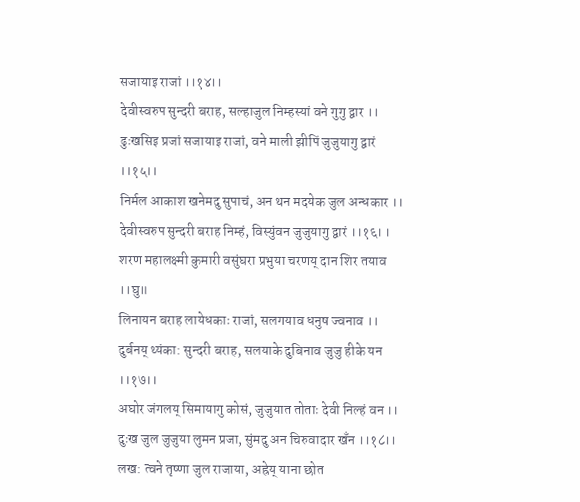सजायाइ राजां ।।१४।।
देवीस्वरुप सुन्दरी बराह, सल्हाजुल निम्हस्यां वने गुगु द्वार ।।
ढुःखसिइ प्रजां सजायाइ राजां, वने माली झीपिं जुजुयागु द्वारं ।।१५।।
निर्मल आकाश खनेमदु सुपाचं, अन थन मदयेक जुल अन्धकार ।।
देवीस्वरुप सुन्दरी बराह निम्हं, विस्युंवन जुजुयागु द्वारं ।।१६। ।
शरण महालक्ष्मी कुमारी वसुंघरा प्रभुया चरणय् दान शिर तयाव ।।घु॥
लिनायन बराह लायेधकाः राजां, सलगयाव धनुष ज्वनाव ।।
दुर्बनय् थ्यंका: सुन्दरी बराह, सलयाके दुबिनाव जुजु हीके यन ।।१७।।
अघोर जंगलय् सिमायागु कोसं, जुजुयात तोताः देवी निल्हं वन ।।
दुःख जुल जुजुया लुमन प्रजा, सुंमदु अन चिरुवादार खँन ।।१८।।
लख: त्वने तृष्णा जुल राजाया, अह्रेय् याना छोत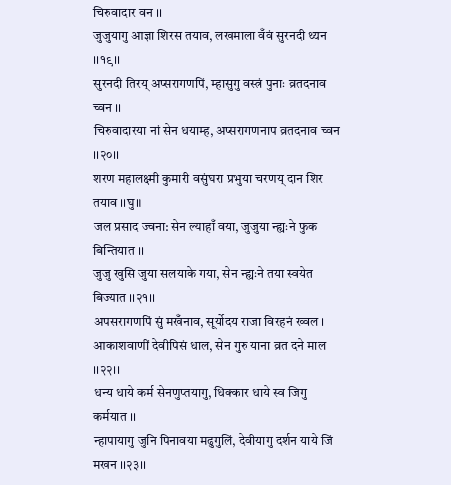चिरुवादार वन ।।
जुजुयागु आज्ञा शिरस तयाव, लखमाला वँवं सुरनदी थ्यन ।।१९।।
सुरनदी तिरय् अप्सरागणपिं, म्हासुगु वस्त्रं पुनाः व्रतदनाव च्वन ।।
चिरुवादारया नां सेन धयाम्ह, अप्सरागणनाप व्रतदनाव च्वन ।।२०।।
शरण महालक्ष्मी कुमारी वसुंघरा प्रभुया चरणय् दान शिर तयाव ।।घु॥
जल प्रसाद ज्वना: सेन ल्याहाँ वया, जुजुया न्ह्यःने फुक बिन्तियात ।।
जुजु खुसि जुया सलयाके गया, सेन न्ह्यःने तया स्वयेत बिज्यात ।।२१।।
अपसरागणपिं सुं मखँनाव, सूर्योदय राजा विरहनं ख्वल ।
आकाशवाणीं देवीपिसं धाल, सेन गुरु याना व्रत दने माल ।।२२।।
धन्य धाये कर्म सेनणुप्तयागु, धिक्कार धाये स्व जिगु कर्मयात ।।
न्हापायागु जुनि पिनावया मढुगुलिं, देवीयागु दर्शन याये जिं मखन ।।२३।।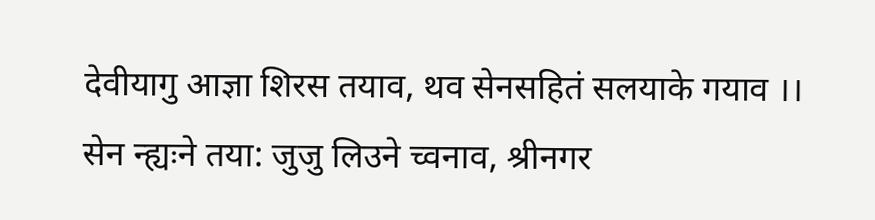देवीयागु आज्ञा शिरस तयाव, थव सेनसहितं सलयाके गयाव ।।
सेन न्ह्यःने तया: जुजु लिउने च्वनाव, श्रीनगर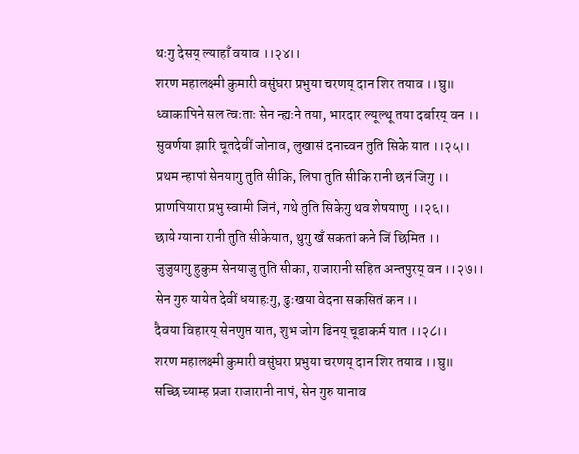थःगु देसय् ल्याहाँ वयाव ।।२४।।
शरण महालक्ष्मी कुमारी वसुंघरा प्रभुया चरणय् दान शिर तयाव ।।घु॥
ध्वाकापिने सल त्वःताः सेन न्ह्यःने तया, भारदार ल्यूल्थू तया दर्बारय् वन ।।
सुवर्णया झारि चूतदेवीं जोनाव, लुखासं दनाच्वन तुति सिके यात ।।२५।।
प्रथम न्हापां सेनयागु तुति सीकि, लिपा तुति सीकि रानी छनं जिगु ।।
प्राणपियारा प्रभु स्वामी जिनं, गथे तुति सिकेगु थव शेषयाणु ।।२६।।
छाये ग्याना रानी तुति सीकेयात, थुगु खँ सकतां कने जिं छिमित ।।
जुजुयागु हुकुम सेनयाजु तुति सीका, राजारानी सहित अन्तपुरय् वन ।।२७।।
सेन गुरु यायेत देवीं धयाहःगु, ढुःखया वेदना सकसितं कन ।।
दैवया विहारय् सेनणुप्त यात, शुभ जोग ढिनय् चूडाकर्म यात ।।२८।।
शरण महालक्ष्मी कुमारी वसुंघरा प्रभुया चरणय् दान शिर तयाव ।।घु॥
सच्छि च्याम्ह प्रजा राजारानी नापं, सेन गुरु यानाव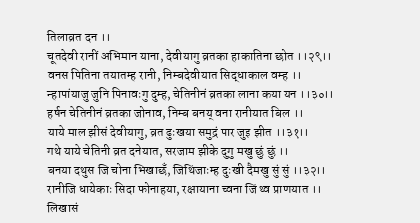तिलाव्रत दन ।।
चूतदेवी रानीं अभिमान याना, देवीयागु व्रतका हाकातिना छोत ।।२९।।
वनस पितिना तयातम्ह रानी, निम्बदेवीयात सिद्धाकाल वम्ह ।।
न्हापांयाजु जुनि पिनावःगु दुम्ह, चेतिनीनं व्रतका लाना कया यन ।।३०।।
हर्षन चेतिनीनं व्रतका जोनाव, निम्ब बनय् वना रानीयात बिल ।।
याये माल झीसं देवीयागु, व्रत ढुःखया समुद्रं पार जुइ झीत ।।३१।।
गथे याये चेतिनी व्रत दनेयात, सरजाम झीके दुगु मखु छुं छुं ।।
बनया दथुस जि चोना भिखाछँ, जिथिंजाःम्ह दुःखी दैमखु सुं सुं ।।३२।।
रानीजि धायेकाः सिदा फोनाहया, रक्षायाना च्वना जिं थ्व प्राणयात ।।
लिखासं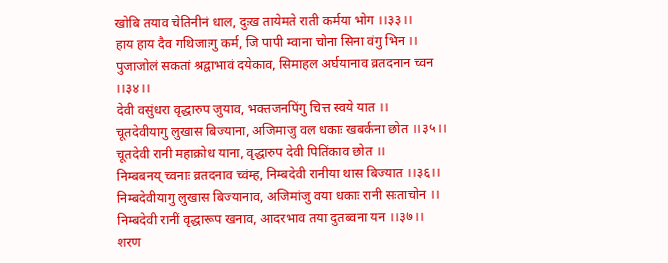खोबि तयाव चेतिनीनं धाल, दुःख तायेमते राती कर्मया भोग ।।३३।।
हाय हाय दैव गथिजाःगु कर्म, जि पापी म्वाना चोना सिना वंगु भिन ।।
पुजाजोलं सकतां श्रद्वाभावं दयेकाव, सिमाहल अर्घयानाव व्रतदनान च्वन ।।३४।।
देवी वसुंधरा वृद्धारुप जुयाव, भक्तजनपिंगु चित्त स्वये यात ।।
चूतदेवीयागु लुखास बिज्याना, अजिमाजु वल धकाः खबर्कना छोत ।।३५।।
चूतदेवी रानी महाक्रोध याना, वृद्धारुप देवी पितिंकाव छोत ।।
निम्बबनय् च्वनाः व्रतदनाव च्वंम्ह, निम्बदेवी रानीया थास बिज्यात ।।३६।।
निम्बदेवीयागु लुखास बिज्यानाव, अजिमांजु वया धकाः रानी सःताचोन ।।
निम्बदेवी रानीं वृद्धारूप खनाव, आदरभाव तया दुतब्वना यन ।।३७।।
शरण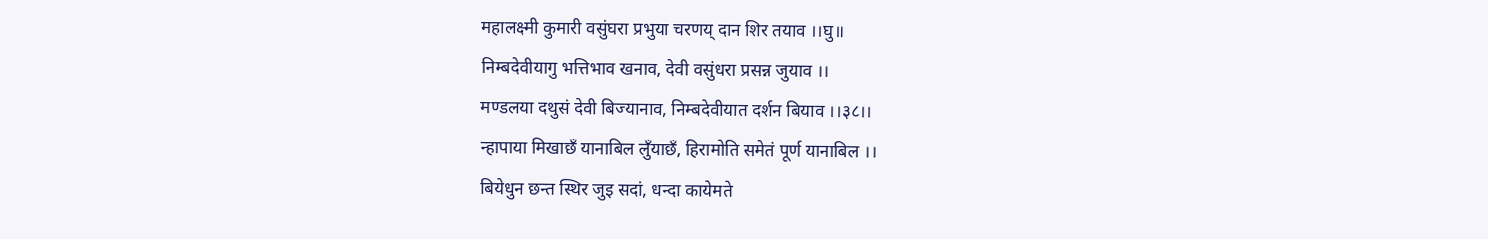महालक्ष्मी कुमारी वसुंघरा प्रभुया चरणय् दान शिर तयाव ।।घु॥
निम्बदेवीयागु भत्तिभाव खनाव, देवी वसुंधरा प्रसन्न जुयाव ।।
मण्डलया दथुसं देवी बिज्यानाव, निम्बदेवीयात दर्शन बियाव ।।३८।।
न्हापाया मिखाछँ यानाबिल लुँयाछँ, हिरामोति समेतं पूर्ण यानाबिल ।।
बियेधुन छन्त स्थिर जुइ सदां, धन्दा कायेमते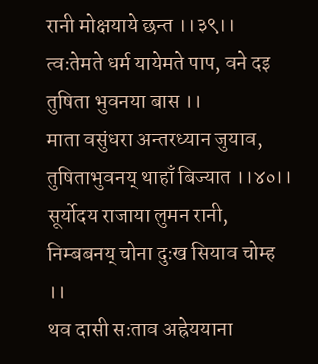रानी मोक्षयाये छन्त ।।३९।।
त्वःतेमते धर्म यायेमते पाप, वने दइ तुषिता भुवनया बास ।।
माता वसुंधरा अन्तरध्यान जुयाव, तुषिताभुवनय् थाहाँ बिज्यात ।।४०।।
सूर्योदय राजाया लुमन रानी, निम्बबनय् चोना दुःख सियाव चोम्ह ।।
थव दासी सःताव अह्रेययाना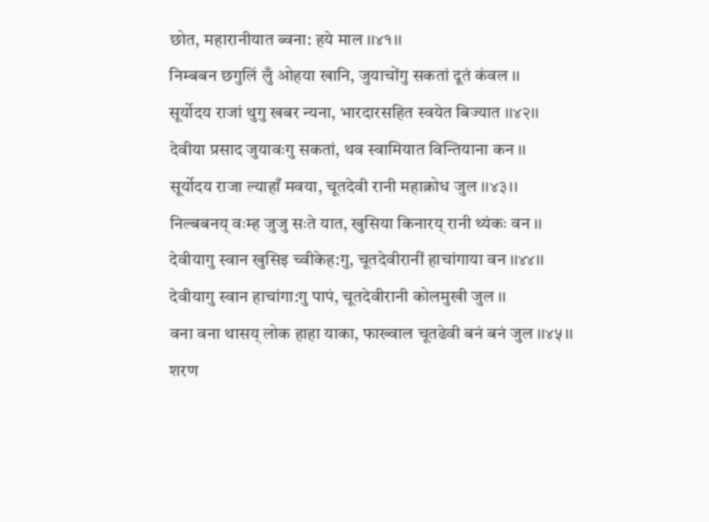छोत, महारानीयात ब्वना: हये माल ।।४१।।
निम्बबन छगुलिं लुँ ओहया खानि, जुयाचोंगु सकतां दूतं कंवल ।।
सूर्योदय राजां थुगु खबर न्यना, भारदारसहित स्वयेत बिज्यात ।।४२।।
देवीया प्रसाद जुयावःगु सकतां, थव स्वामियात विन्तियाना कन ।।
सूर्योदय राजा ल्याहाँ मवया, चूतदेवी रानी महाक्रोध जुल ।।४३।।
निल्बबनय् वःम्ह जुजु सःते यात, खुसिया किनारय् रानी थ्यंकः वन ।।
देवीयागु स्वान खुसिइ च्वीकेह:गु, चूतदेवीरानीं हाचांगाया वन ।।४४।।
देवीयागु स्वान हाचांगा:गु पापं, चूतदेवीरानी कोलमुखी जुल ।।
वना वना थासय् लोक हाहा याका, फाख्वाल चूतढेवी बनं बनं जुल ।।४५।।
शरण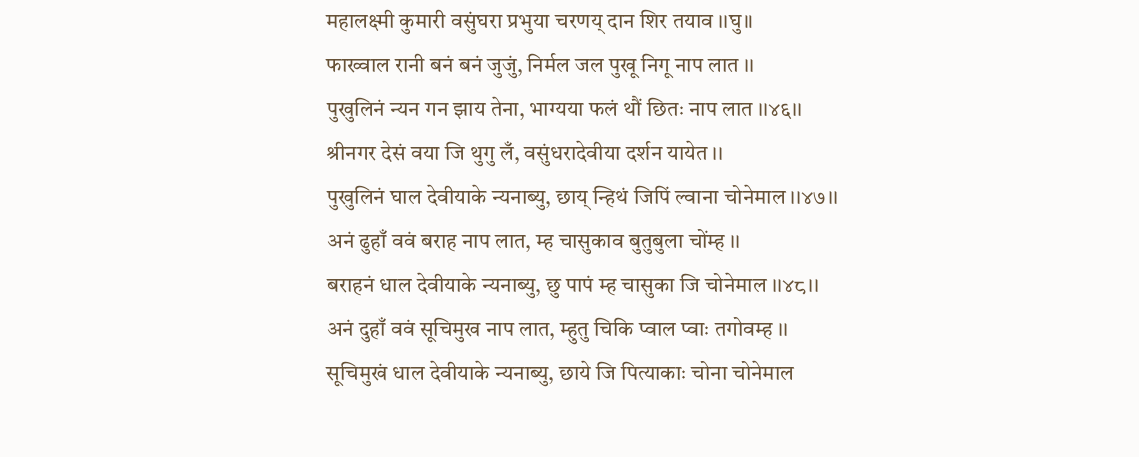महालक्ष्मी कुमारी वसुंघरा प्रभुया चरणय् दान शिर तयाव ।।घु॥
फाख्वाल रानी बनं बनं जुजुं, निर्मल जल पुखू निगू नाप लात ।।
पुखुलिनं न्यन गन झाय तेना, भाग्यया फलं थौं छितः नाप लात ।।४६।।
श्रीनगर देसं वया जि थुगु लँ, वसुंधरादेवीया दर्शन यायेत ।।
पुखुलिनं घाल देवीयाके न्यनाब्यु, छाय् न्हिथं जिपिं ल्वाना चोनेमाल ।।४७।।
अनं ढुहाँ ववं बराह नाप लात, म्ह चासुकाव बुतुबुला चोंम्ह ।।
बराहनं धाल देवीयाके न्यनाब्यु, छु पापं म्ह चासुका जि चोनेमाल ।।४८।।
अनं दुहाँ ववं सूचिमुख नाप लात, म्हुतु चिकि प्वाल प्वाः तगोवम्ह ।।
सूचिमुखं धाल देवीयाके न्यनाब्यु, छाये जि पित्याकाः चोना चोनेमाल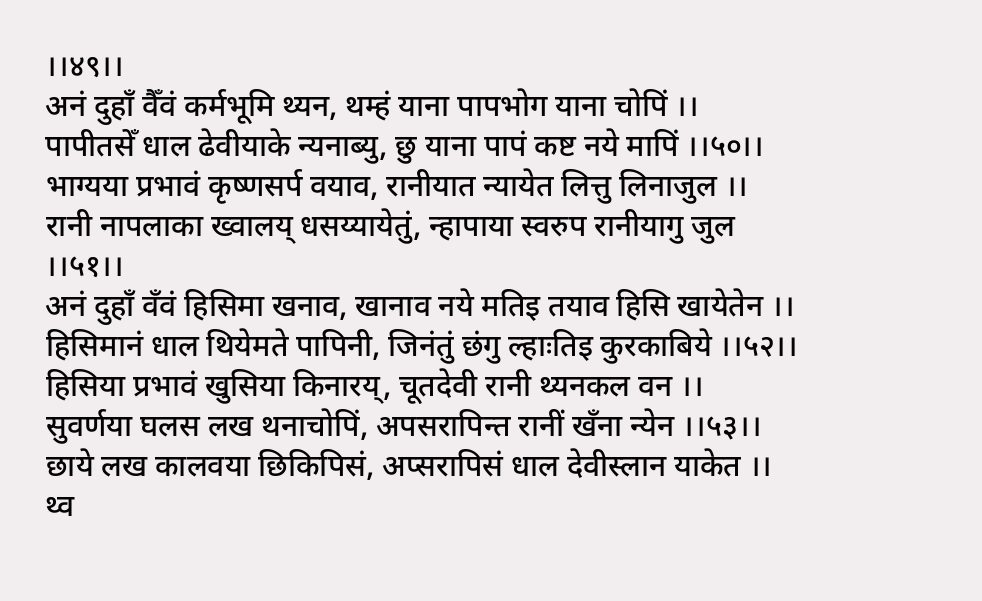।।४९।।
अनं दुहाँ वैँवं कर्मभूमि थ्यन, थम्हं याना पापभोग याना चोपिं ।।
पापीतसेँ धाल ढेवीयाके न्यनाब्यु, छु याना पापं कष्ट नये मापिं ।।५०।।
भाग्यया प्रभावं कृष्णसर्प वयाव, रानीयात न्यायेत लित्तु लिनाजुल ।।
रानी नापलाका ख्वालय् धसय्यायेतुं, न्हापाया स्वरुप रानीयागु जुल ।।५१।।
अनं दुहाँ वँवं हिसिमा खनाव, खानाव नये मतिइ तयाव हिसि खायेतेन ।।
हिसिमानं धाल थियेमते पापिनी, जिनंतुं छंगु ल्हाःतिइ कुरकाबिये ।।५२।।
हिसिया प्रभावं खुसिया किनारय्, चूतदेवी रानी थ्यनकल वन ।।
सुवर्णया घलस लख थनाचोपिं, अपसरापिन्त रानीं खँना न्येन ।।५३।।
छाये लख कालवया छिकिपिसं, अप्सरापिसं धाल देवीस्लान याकेत ।।
थ्व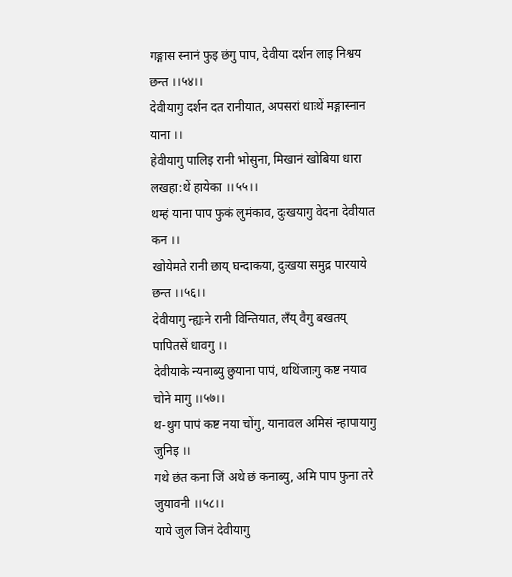गङ्गास स्नानं फुइ छंगु पाप, देवीया दर्शन लाइ निश्वय छन्त ।।५४।।
देवीयागु दर्शन दत रानीयात, अपसरां धाःथें मङ्गास्नान याना ।।
हेवीयागु पालिइ रानी भोसुना, मिखानं खोबिया धारा लखहा:थें हायेका ।।५५।।
थम्हं याना पाप फुकं लुमंकाव, दुःखयागु वेदना देवीयात कन ।।
खोयेमते रानी छाय् घन्दाकया, दुःखया समुद्र पारयाये छन्त ।।५६।।
देवीयागु न्ह्यःने रानी विन्तियात, लँय् वैगु बखतय् पापितसें धावगु ।।
देवीयाके न्यनाब्यु छुयाना पापं, थथिंजाःगु कष्ट नयाव चोने मागु ।।५७।।
थ-थुग पापं कष्ट नया चोंगु, यानावल अमिसं न्हापायागु जुनिइ ।।
गथे छंत कना जिं अथे छं कनाब्यु, अमि पाप फुना तरे जुयावनी ।।५८।।
याये जुल जिनं देवीयागु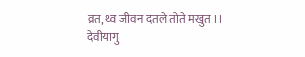व्रत, थ्व जीवन दतले तोते मखुत ।।
देवीयागु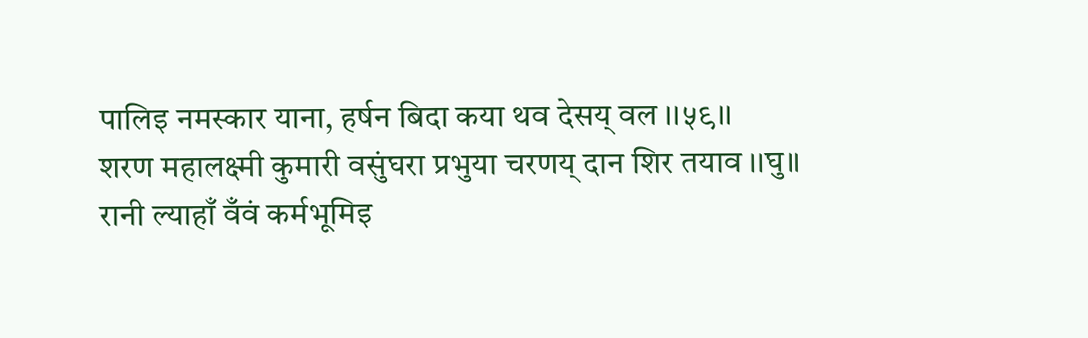पालिइ नमस्कार याना, हर्षन बिदा कया थव देसय् वल ।।५९।।
शरण महालक्ष्मी कुमारी वसुंघरा प्रभुया चरणय् दान शिर तयाव ।।घु॥
रानी ल्याहाँ वँवं कर्मभूमिइ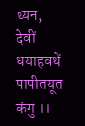थ्यन, देवीं धयाहवथें पापीतयूत कंगु ।।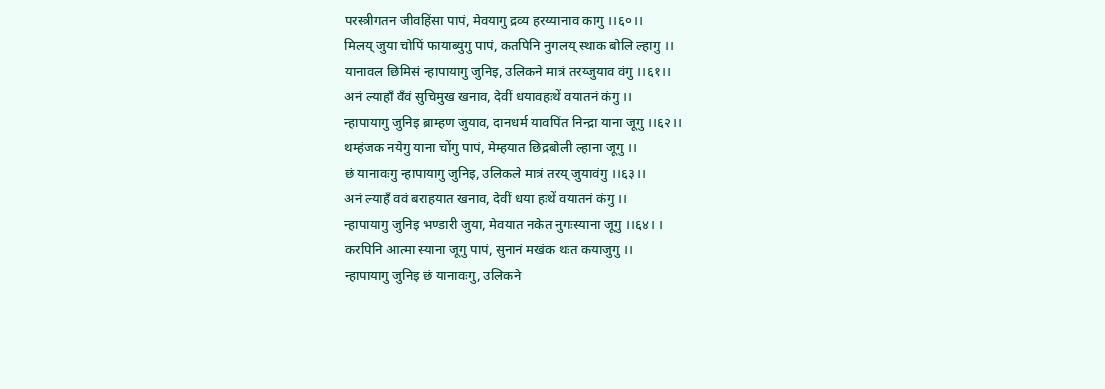परस्त्रीगतन जीवहिंसा पापं, मेवयागु द्रव्य हरय्यानाव कागु ।।६०।।
मिलय् जुया चोपिं फायाब्युगु पापं, कतपिनि नुगलय् स्थाक बोलि ल्हागु ।।
यानावल छिमिसं न्हापायागु जुनिइ, उलिकने मात्रं तरय्जुयाव वंगु ।।६१।।
अनं ल्याहाँ वँवं सुचिमुख खनाव, देवीं धयावहःथें वयातनं कंगु ।।
न्हापायागु जुनिइ ब्राम्हण जुयाव, दानधर्म यावपिंत निन्द्रा याना जूगु ।।६२।।
थम्हंजक नयेगु याना चोंगु पापं, मेम्हयात छिद्रबोली ल्हाना जूगु ।।
छं यानावःगु न्हापायागु जुनिइ, उलिकले मात्रं तरय् जुयावंगु ।।६३।।
अनं ल्याहँ ववं बराहयात खनाव, देवीं धया हःथें वयातनं कंगु ।।
न्हापायागु जुनिइ भण्डारी जुया, मेवयात नकेत नुगःस्याना जूगु ।।६४। ।
करपिनि आत्मा स्याना जूगु पापं, सुनानं मखंक थःत कयाजुगु ।।
न्हापायागु जुनिइ छं यानावःगु, उलिकने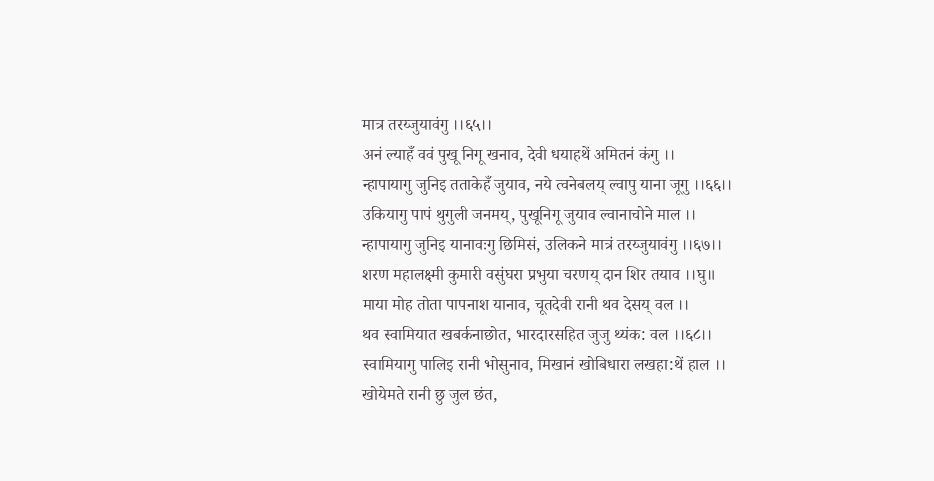मात्र तरय्जुयावंगु ।।६५।।
अनं ल्याहँ ववं पुखू निगू खनाव, देवी धयाहथें अमितनं कंगु ।।
न्हापायागु जुनिइ तताकेहँ जुयाव, नये त्वनेबलय् ल्वापु याना जूगु ।।६६।।
उकियागु पापं थुगुली जनमय्, पुखूनिगू जुयाव ल्वानाचोने माल ।।
न्हापायागु जुनिइ यानावःगु छिमिसं, उलिकने मात्रं तरय्जुयावंगु ।।६७।।
शरण महालक्ष्मी कुमारी वसुंघरा प्रभुया चरणय् दान शिर तयाव ।।घु॥
माया मोह तोता पापनाश यानाव, चूतदेवी रानी थव देसय् वल ।।
थव स्वामियात खबर्कनाछोत, भारदारसहित जुजु थ्यंक: वल ।।६८।।
स्वामियागु पालिइ रानी भोसुनाव, मिखानं खोबिधारा लखहा:थें हाल ।।
खोयेमते रानी छु जुल छंत,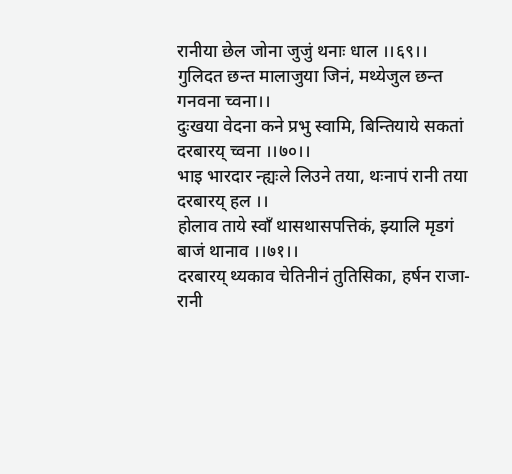रानीया छेल जोना जुजुं थनाः धाल ।।६९।।
गुलिदत छन्त मालाजुया जिनं, मथ्येजुल छन्त गनवना च्वना।।
दुःखया वेदना कने प्रभु स्वामि, बिन्तियाये सकतां दरबारय् च्वना ।।७०।।
भाइ भारदार न्ह्यःले लिउने तया, थःनापं रानी तया दरबारय् हल ।।
होलाव ताये स्वाँ थासथासपत्तिकं, झ्यालि मृडगं बाजं थानाव ।।७१।।
दरबारय् थ्यकाव चेतिनीनं तुतिसिका, हर्षन राजा-रानी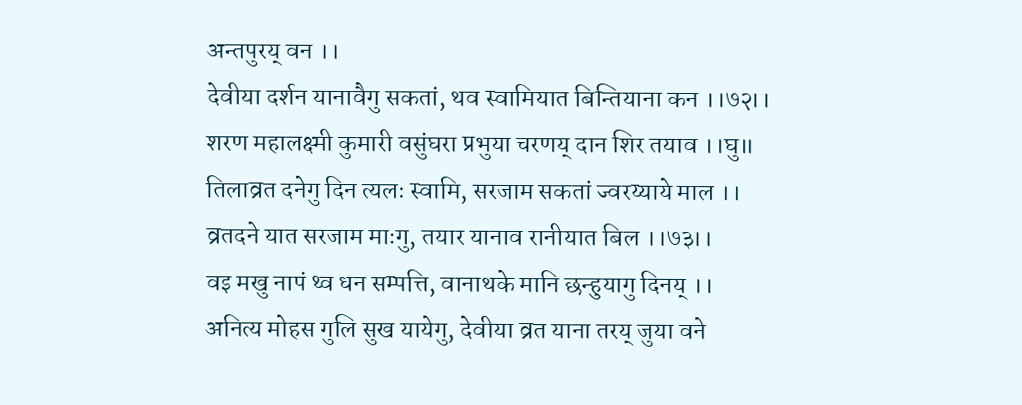अन्तपुरय् वन ।।
देवीया दर्शन यानावैगु सकतां, थव स्वामियात बिन्तियाना कन ।।७२।।
शरण महालक्ष्मी कुमारी वसुंघरा प्रभुया चरणय् दान शिर तयाव ।।घु॥
तिलाव्रत दनेगु दिन त्यलः स्वामि, सरजाम सकतां ज्वरय्याये माल ।।
व्रतदने यात सरजाम माःगु, तयार यानाव रानीयात बिल ।।७३।।
वइ मखु नापं थ्व धन सम्पत्ति, वानाथके मानि छन्हुयागु दिनय् ।।
अनित्य मोहस गुलि सुख यायेगु, देवीया व्रत याना तरय् जुया वने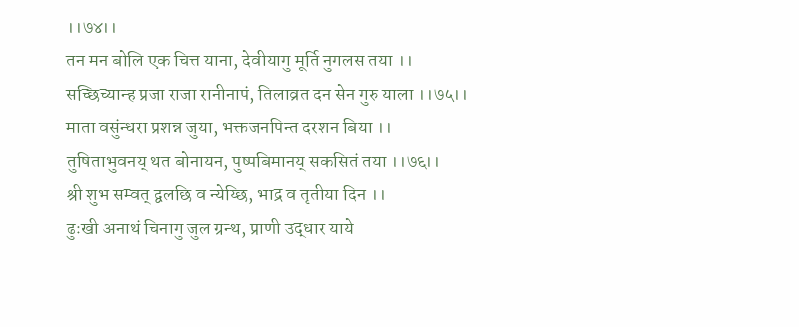।।७४।।
तन मन बोलि एक चित्त याना, देवीयागु मूर्ति नुगलस तया ।।
सच्छिच्यान्ह प्रजा राजा रानीनापं, तिलाव्रत दन सेन गुरु याला ।।७५।।
माता वसुंन्धरा प्रशन्न जुया, भक्तजनपिन्त दरशन बिया ।।
तुषिताभुवनय् थत बोनायन, पुष्पबिमानय् सकसितं तया ।।७६।।
श्री शुभ सम्वत् द्वलछि व न्येय्छि, भाद्र व तृतीया दिन ।।
ढुःखी अनाथं चिनागु जुल ग्रन्थ, प्राणी उद्धार याये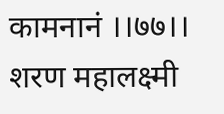कामनानं ।।७७।।
शरण महालक्ष्मी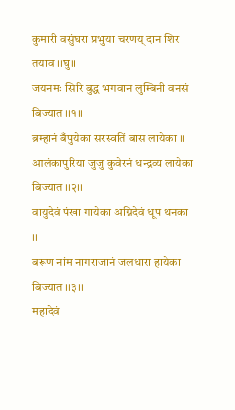कुमारी वसुंघरा प्रभुया चरणय् दान शिर तयाव ।।घु॥
जयनमः सिरि बुद्ध भगवान लुम्बिनी वनसं बिज्यात ।।१।।
ब्रम्हानं बँपुयेका सरस्वतिं बास लायेका ।।
आलंकापुरिया जुजु कुवेरनं धन्द्रव्य लायेका बिज्यात ।।२।।
वायुदेवं पंखा गायेका अग्निदेवं धूप थनका ।।
बरूण नांम नागराजानं जलधारा हायेका बिज्यात ।।३।।
महादेवं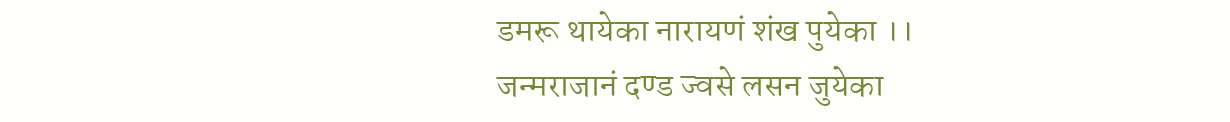डमरू थायेका नारायणं शंख पुयेका ।।
जन्मराजानं दण्ड ज्वसे लसन जुयेका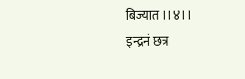बिज्यात ।।४।।
इन्द्रनं छत्र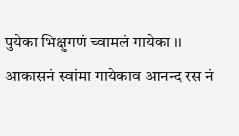पुयेका भिक्षुगणं च्वामलं गायेका ।।
आकासनं स्वांमा गायेकाव आनन्द रस नं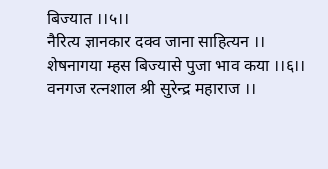बिज्यात ।।५।।
नैरित्य ज्ञानकार दक्व जाना साहित्यन ।।
शेषनागया म्हस बिज्यासे पुजा भाव कया ।।६।।
वनगज रत्नशाल श्री सुरेन्द्र महाराज ।।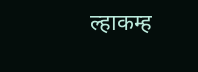ल्हाकम्ह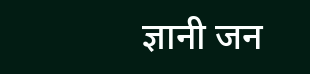ज्ञानी जन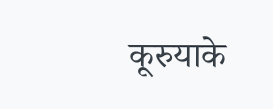कूरुयाके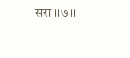सरा ।।७।।